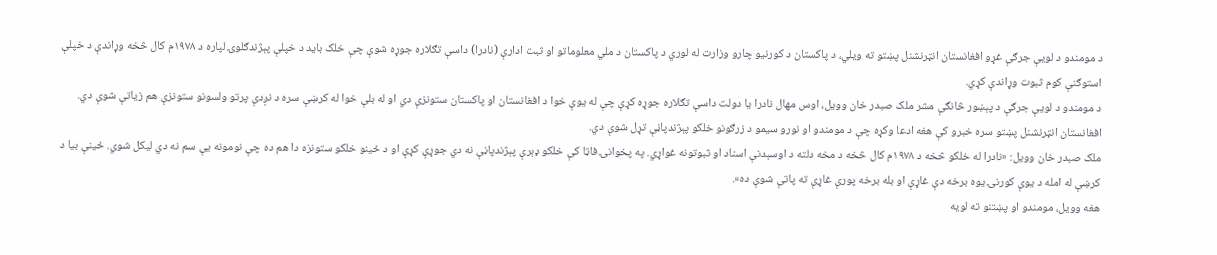د مومندو د لویې جرګې غړو افغانستان انټرنشنل پښتو ته ویلي، د پاکستان د کورنیو چارو وزارت له لوري د پاکستان د ملي معلوماتو او ثبت ادارې (نادرا) داسې تګلاره جوړه شوې چې خلک باید د خپلې پېژندګلوۍ لپاره د ۱۹۷۸م کال څخه وړاندې د خپلې استوګنې کوم ثبوت وړاندې کړي.
د مومندو د لویې جرګې د پېښور څانګې مشر ملک صبدر خان وویل، اوس مهال نادرا یا دولت داسې تګلاره جوړه کړې چې له یوې خوا د افغانستان او پاکستان ستونزې دي او له بلې خوا له کرښې سره د نږدې پرتو ولسونو ستونزې هم زیاتې شوې دي.
افغانستان انټرنشنل پښتو سره خبرو کې هغه ادعا وکړه چې د مومندو او نورو سیمو د زرګونو خلکو پېژندپاڼې تړل شوې دي.
ملک صبدر خان وویل: «نادرا له خلکو څخه د ۱۹۷۸م کال څخه د مخه دلته د اوسېدنې اسناد او ثبوتونه غواړي. په پخوانۍ فاټا کې خلکو ډېرې پېژندپاڼې نه دي جوړې کړې او د ځینو خلکو ستونزه دا هم ده چې نومونه یې سم نه دي لیکل شوي. ځینې بیا د کرښې له امله د یوې کورنۍ یوه برخه دې غاړې او بله برخه پورې غاړې ته پاتې شوې ده».
هغه وویل، مومندو او پښتنو ته لویه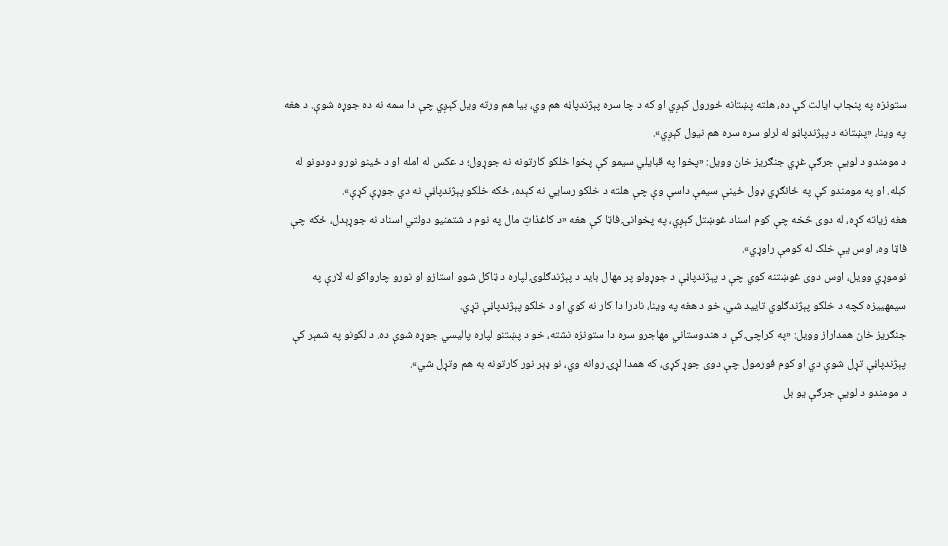ستونزه په پنجاب ایالت کې ده، هلته پښتانه ځورول کېږي او که د چا سره پېژندپاڼه هم وي، بیا هم ورته ویل کېږي چې دا سمه نه ده جوړه شوې. د هغه په وینا، «پښتانه د پېژندپاڼو له لرلو سره سره هم نیول کېږي».
د مومندو د لویې جرګې غړي جنګریز خان وویل: «پخوا په قبایلي سیمو کې پخوا خلکو کارتونه نه جوړول؛ د عکس له امله او د ځینو نورو دودونو له کبله. او په مومندو کې په ځانګړي ډول ځینې سیمې داسې وې چې هلته د خلکو رسایي نه کېده، ځکه خلکو پېژندپاڼې نه دي جوړې کړې».
هغه زیاته کړه، له دوی څخه چې کوم اسناد غوښتل کېږي، په پخوانۍ فاټا کې هغه «د کاغذاتِ مال په نوم د شتمنیو دولتي اسناد نه جوړېدل، ځکه چې فاټا وه، اوس یې خلک له کومې راوړي».
نوموړي وویل، اوس دوی غوښتنه کوي چې د پېژندپاڼې د جوړولو پر مهال باید د پېژندګلوۍ لپاره د ټاکل شوو استازو او نورو چارواکو له لارې په سیمهییزه کچه د خلکو پېژندګلوي تایید شي، خو د هغه په وینا، نادرا دا کار نه کوي او د خلکو پېژندپاڼې تړي.
جنګریز خان همداراز وویل: «په کراچۍ کې د هندوستاني مهاجرو سره دا ستونزه نشته، خو د پښتنو لپاره پالیسي جوړه شوې ده. د لکونو په شمېر کې پېژندپاڼې تړل شوې دي او کوم فورمول چې دوی جوړ کړی، که همدا لړۍ روانه وي، نو ډېر نور کارتونه به هم وتړل شي».
د مومندو د لویې جرګې یو بل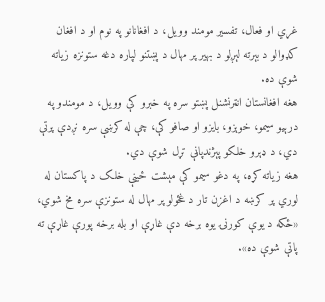غړي او فعال، تفسیر مومند وویل، د افغانانو په نوم او د افغان کډوالو د بېرته لېږلو د بهیر پر مهال د پښتنو لپاره دغه ستونزه زیاته شوې ده.
هغه افغانستان انټرنشنل پښتو سره په خبرو کې وویل، د مومندو په درېیو سیمو، خوېزو، بایزو او صافو کې، چې له کرښې سره نږدې پرتې دي، د ډېرو خلکو پېژندپاڼې تړل شوې دي.
هغه زیاته کړه، په دغو سیمو کې مېشت ځینې خلک د پاکستان له لوري پر کرښه د اغزن تار د غځولو پر مهال له ستونزې سره مخ شوي، «ځکه د یوې کورنۍ یوه برخه دې غاړې او بله برخه پورې غاړې ته پاتې شوې ده».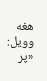هغه وویل: «پر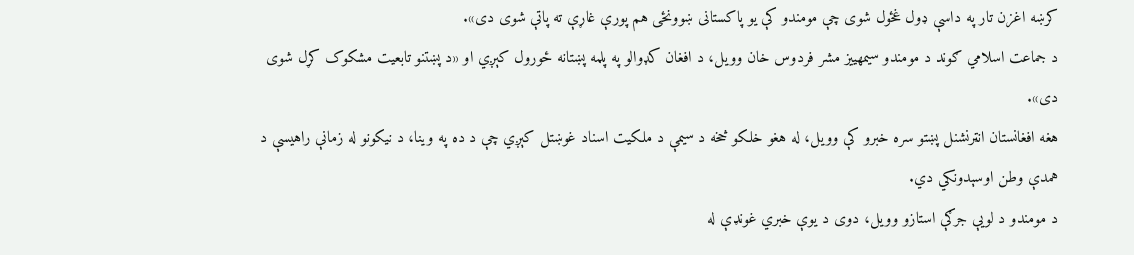کرښه اغزن تار په داسې ډول غځول شوی چې مومندو کې یو پاکستانی ښوونځی هم پورې غاړې ته پاتې شوی دی».
د جماعت اسلامي ګوند د مومندو سیمهییز مشر فردوس خان وویل، د افغان کډوالو په پلمه پښتانه ځورول کېږي او «د پښتنو تابعیت مشکوک کړل شوی دی».
هغه افغانستان انټرنشنل پښتو سره خبرو کې وویل، له هغو خلکو څخه د سیمې د ملکیت اسناد غوښتل کېږي چې د ده په وینا، د نیکونو له زمانې راهیسې د همدې وطن اوسېدونکي دي.
د مومندو د لویې جرګې استازو وویل، دوی د یوې خبري غونډې له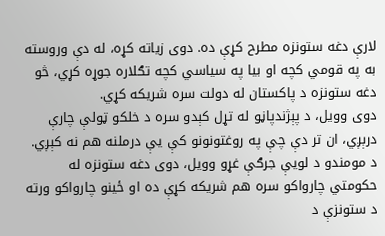لارې دغه ستونزه مطرح کړې ده. دوی زیاته کړه، له دې وروسته به په قومي کچه او بیا په سیاسي کچه تګلاره جوړه کړي، څو دغه ستونزه د پاکستان له دولت سره شریکه کړي.
دوی وویل، د پېژندپاڼو له تړل کېدو سره د خلکو ټولې چارې درېږي، ان تر دې چې په روغتونونو کې یې درملنه هم نه کېږي.
د مومندو د لویې جرګې غړو وویل، دوی دغه ستونزه له حکومتي چارواکو سره هم شریکه کړې ده او ځینو چارواکو ورته د ستونزې د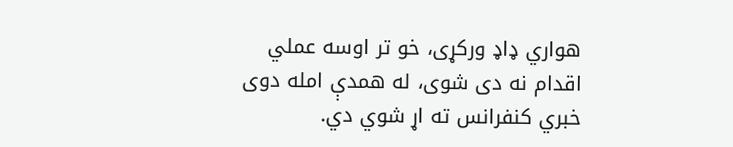هواري ډاډ ورکړی، خو تر اوسه عملي اقدام نه دی شوی، له همدې امله دوی خبري کنفرانس ته اړ شوي دي.